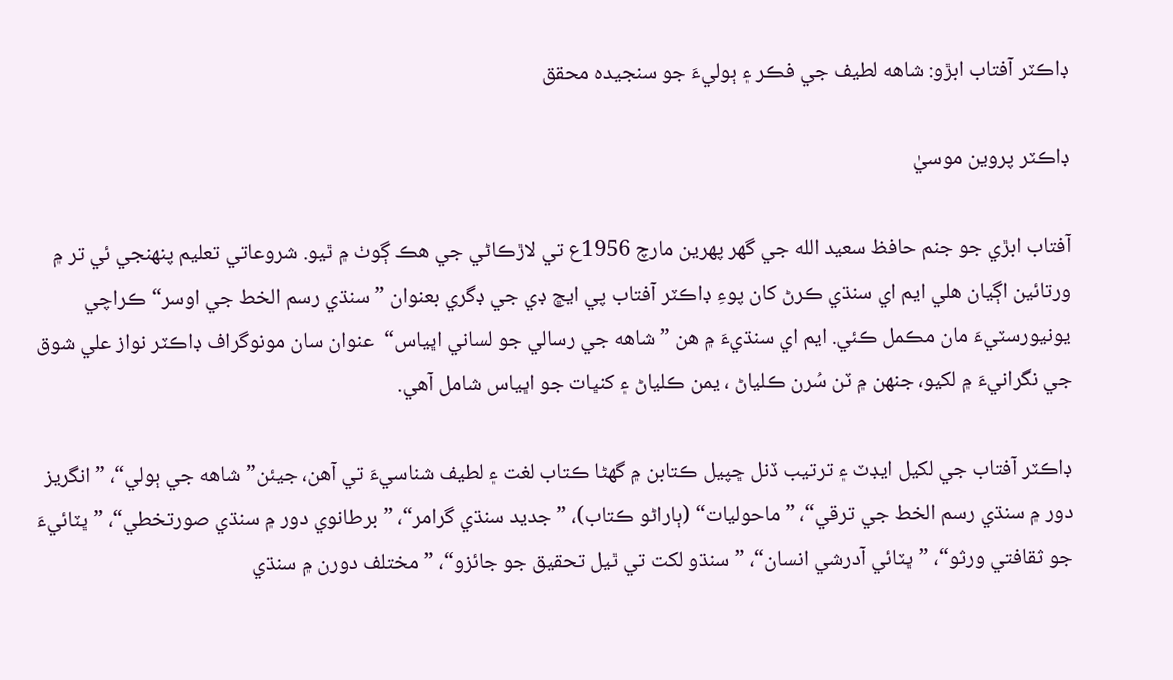ڊاڪٽر آفتاب ابڙو: شاهه لطيف جي فڪر ۽ ٻوليءَ جو سنجيده محقق

ڊاڪٽر پروين موسيٰ

آفتاب ابڙي جو جنم حافظ سعيد الله جي گهر پهرين مارچ 1956ع تي لاڙڪاڻي جي هڪ ڳوٺ ۾ ٿيو. شروعاتي تعليم پنهنجي ئي تر ۾ ورتائين اڳيان هلي ايم اي سنڌي ڪرڻ کان پوءِ ڊاڪٽر آفتاب پي ايڇ ڊي جي ڊگري بعنوان ”سنڌي رسم الخط جي اوسر“ ڪراچي يونيورسٽيءَ مان مڪمل ڪئي. ايم اي سنڌيءَ ۾ هن ” شاهه جي رسالي جو لساني اڀياس“  عنوان سان مونوگراف ڊاڪٽر نواز علي شوق جي نگرانيءَ ۾ لکيو، جنهن ۾ ٽن سُرن ڪلياڻ ، يمن ڪلياڻ ۽ کنڀات جو اڀياس شامل آهي.

ڊاڪٽر آفتاب جي لکيل ايڊٽ ۽ ترتيب ڏنل ڇپيل ڪتابن ۾ گهڻا ڪتاب لغت ۽ لطيف شناسيءَ تي آهن، جيئن”شاهه جي ٻولي“، ”انگريز دور ۾ سنڌي رسم الخط جي ترقي“، ”ماحوليات“ (ٻاراڻو ڪتاب)، ”جديد سنڌي گرامر“، ”برطانوي دور ۾ سنڌي صورتخطي“، ”ڀٽائيءَ جو ثقافتي ورثو“، ”ڀٽائي آدرشي انسان“، ”سنڌو لکت تي ٿيل تحقيق جو جائزو“، ”مختلف دورن ۾ سنڌي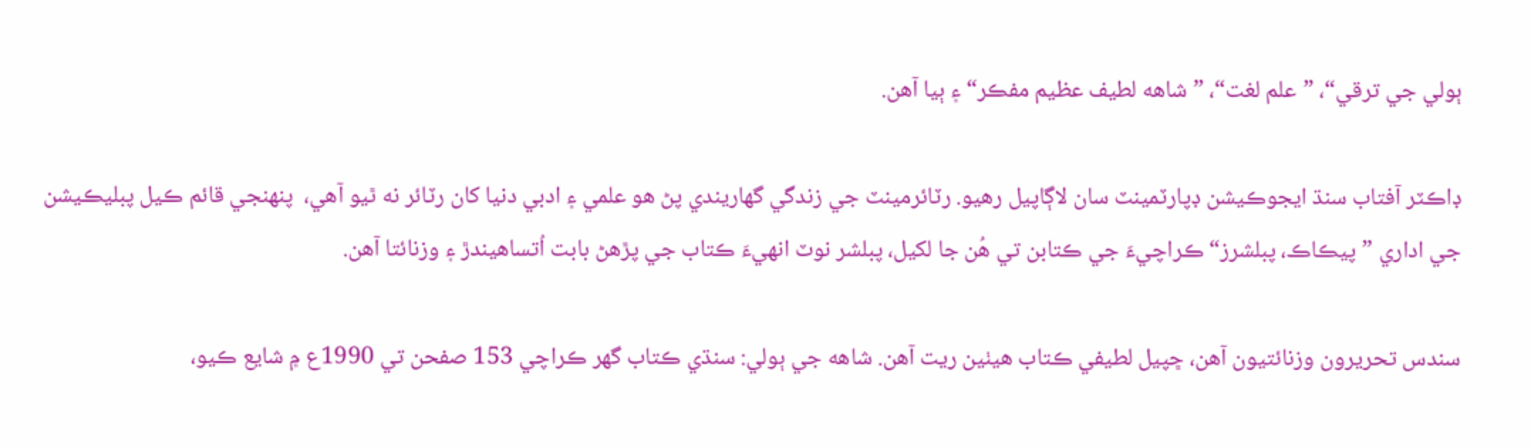ٻولي جي ترقي“، ”علم لغت“، ”شاهه لطيف عظيم مفڪر“ ۽ ٻيا آهن.

ڊاڪٽر آفتاب سنڌ ايجوڪيشن ڊپارٽمينٽ سان لاڳاپيل رهيو. رٽائرمينٽ جي زندگي گهاريندي پڻ هو علمي ۽ ادبي دنيا کان رٽائر نه ٿيو آهي،  پنهنجي قائم ڪيل پبليڪيشن جي اداري ”پيڪاڪ، پبلشرز“ ڪراچيءَ جي ڪتابن تي هُن جا لکيل، پبلشر نوٽ انهيءَ ڪتاب جي پڙهڻ بابت اُتساهيندڙ ۽ وزنائتا آهن.

سندس تحريرون وزنائتيون آهن، ڇپيل لطيفي ڪتاب هيٺين ريت آهن. شاهه جي ٻولي: سنڌي ڪتاب گهر ڪراچي 153 صفحن تي 1990ع ۾ شايع ڪيو،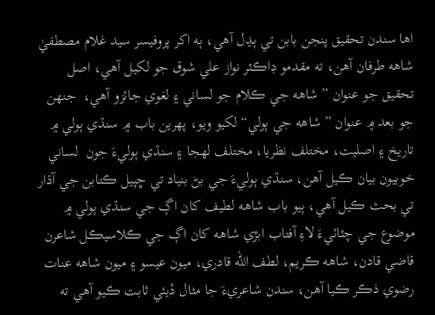اها سندن تحقيق پنجن بابن تي ٻڍل آهي، ٻه اکر پروفيسر سيد غلام مصطفيٰ شاهه طرفان آهن، ته مقدمو ڊاڪٽر نواز علي شوق جو لکيل آهي، اصل تحقيق جو عنوان ” شاهه جي ڪلام جو لساني ۽ لغوي جائزو آهي،  جنهن جو بعد ۾ عنوان ” شاهه جي ٻولي“ لکيو ويو، پهرين باب ۾ سنڌي ٻولي ۾ تاريخ ۽ اصليت، مختلف نظريا، مختلف لهجا ۽ سنڌي ٻوليءَ جون  لساني خوبيون بيان ڪيل آهن، سنڌي ٻوليءَ جي بڻ بنياد تي ڇپيل ڪتابن جي آڌار تي بحث ڪيل آهي، ٻيو باب شاهه لطيف کان اڳ جي سنڌي ٻولي ۾ موضوع جي چٽائيءَ لاءِ آفتاب ابڙي شاهه کان اڳ جي ڪلاسيڪل شاعرن قاضي قادن، شاهه ڪريم، لطف الله قادري، ميون عيسو ۽ ميون شاهه عنات رضوي ذڪر ڪيا آهن، سندن شاعريءَ جا مثال ڏيئي ثابت ڪيو آهي ته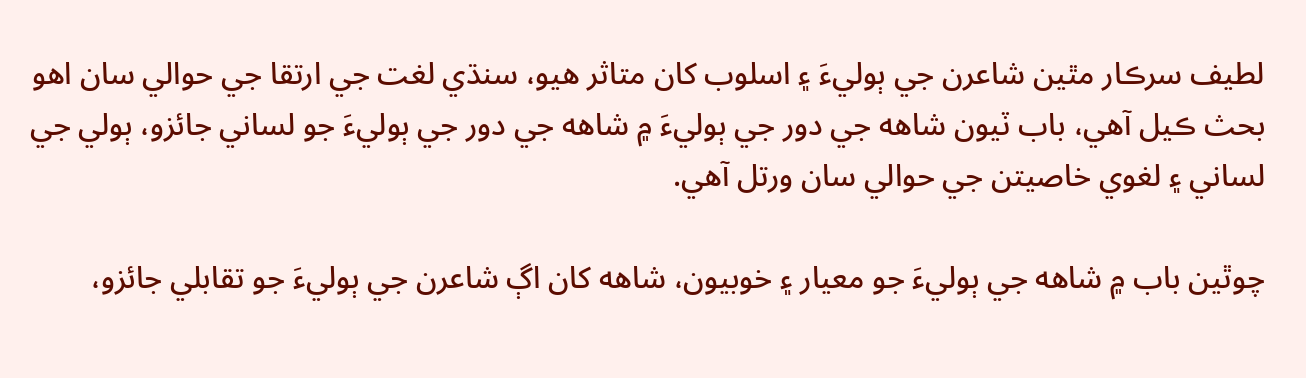لطيف سرڪار مٿين شاعرن جي ٻوليءَ ۽ اسلوب کان متاثر هيو، سنڌي لغت جي ارتقا جي حوالي سان اهو بحث ڪيل آهي، باب ٽيون شاهه جي دور جي ٻوليءَ ۾ شاهه جي دور جي ٻوليءَ جو لساني جائزو، ٻولي جي  لساني ۽ لغوي خاصيتن جي حوالي سان ورتل آهي.

چوٿين باب ۾ شاهه جي ٻوليءَ جو معيار ۽ خوبيون، شاهه کان اڳ شاعرن جي ٻوليءَ جو تقابلي جائزو،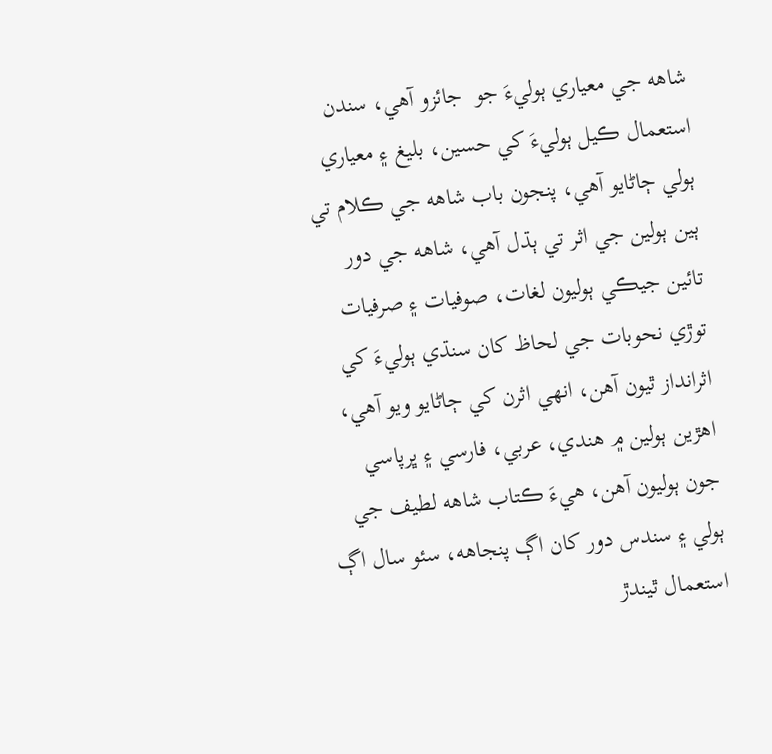شاهه جي معياري ٻوليءَ جو  جائزو آهي، سندن استعمال ڪيل ٻوليءَ کي حسين، بليغ ۽ معياري ٻولي ڄاڻايو آهي، پنجون باب شاهه جي ڪلام تي ٻين ٻولين جي اثر تي ٻڌل آهي، شاهه جي دور تائين جيڪي ٻوليون لغات، صوفيات ۽ صرفيات توڙي نحوبات جي لحاظ کان سنڌي ٻوليءَ کي اثرانداز ٿيون آهن، انهي اثرن کي ڄاڻايو ويو آهي، اهڙين ٻولين ۾ هندي، عربي، فارسي ۽ ڀرپاسي جون ٻوليون آهن، هيءَ ڪتاب شاهه لطيف جي ٻولي ۽ سندس دور کان اڳ پنجاهه، سئو سال اڳ استعمال ٿيندڙ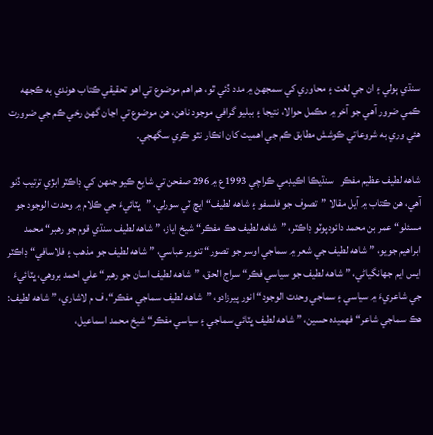سنڌي ٻولي ۽ ان جي لغت ۽ محاوري کي سمجهڻ ۾ مدد ڏئي ٿو، هم اهم موضوع تي اهو تحقيقي ڪتاب هوندي به ڪجهه ڪمي ضرور آهي جو آخر ۾ مڪمل حوالا، نتيجا ۽ ببليو گرافي موجود ناهن، هن موضوع تي اڃان گهڻ رخي ڪم جي ضرورت هئي وري به شروعاتي ڪوشش مطابق ڪم جي اهميت کان انڪار نٿو ڪري سگهجي.

شاهه لطيف عظيم مفڪر   سنڌيڪا اڪيڊمي ڪراچي 1993ع ۾ 296 صفحن تي شايع ڪيو جنهن کي ڊاڪٽر ابڙي ترتيب ڏنو آهي، هن ڪتاب ۾ آيل مقالا ”تصوف جو فلسفو ۽ شاهه لطيف“ ايڇ ٽي سورلي، ”ڀٽائيءَ جي ڪلام ۾ وحدت الوجود جو مسئلو“ عمر بن محمد دائودپوٽو ڊاڪٽر، ”شاهه لطيف هڪ مفڪر“ شيخ اياز، ” شاهه لطيف سنڌي قوم جو رهبر“ محمد ابراهيم جويو، ” شاهه لطيف جي شعر ۾ سماجي اوسر جو تصور“ تنوير عباسي، ” شاهه لطيف جو مذهب ۽ فلاسافي“ ڊاڪٽر ايس ايم جهانگياڻي، ” شاهه لطيف جو سياسي فڪر“ سراج الحق، ”شاهه لطيف اسان جو رهبر“ علي احمد بروهي، ڀٽائيءَ جي شاعريءَ ۾ سياسي ۽ سماجي وحدت الوجود“ انور پيرزادو، ”شاهه لطيف سماجي مفڪر“، ف م لاشاري، ” شاهه لطيف: هڪ سماجي شاعر“ فهميده حسين، ” شاهه لطيف ڀٽائي سماجي ۽ سياسي مفڪر“ شيخ محمد اسماعيل،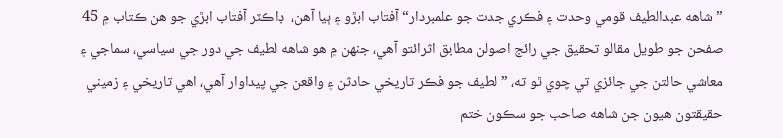”شاهه عبدالطيف قومي وحدت ۽ فڪري جدت جو علمبردار“ آفتاب ابڙو ۽ ٻيا آهن،  ڊاڪٽر آفتاب ابڙي جو هن ڪتاب ۾ 45 صفحن جو طويل مقالو تحقيق جي رائج اصولن مطابق اثرائتو آهي، جنهن ۾ هو شاهه لطيف جي دور جي سياسي، سماجي ۽ معاشي حالتن جي جائزي تي چوي ٿو ته، ” لطيف جو فڪر تاريخي حادثن ۽ واقعن جي پيداوار آهي، اهي تاريخي ۽ زميني حقيقتون هيون جن شاهه صاحب جو سڪون ختم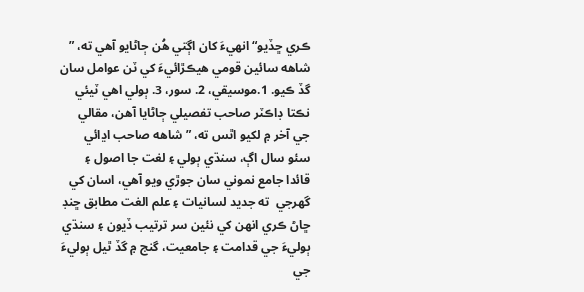ڪري ڇڏيو“ انهيءَ کان اڳتي هُن ڄاڻايو آهي ته، ” شاهه سائين قومي هيڪڙائيءَ کي ٽن عوامل سان گڏ ڪيو. 1.موسيقي، 2. سور، 3. ٻولي اهي ٽيئي نڪتا ڊاڪٽر صاحب تفصيلي ڄاڻايا آهن، مقالي جي آخر ۾ لکيو اٿس ته، ”شاهه صاحب اڍائي سئو سال اڳ، سنڌي ٻولي ۽ لغت جا اصول ۽ قائدا جامع نموني سان جوڙي ويو آهي، اسان کي گهرجي  ته جديد لسانيات ۽ علم الغت مطابق ڇنڊ ڇاڻ ڪري انهن کي نئين سر ترتيب ڏيون ۽ سنڌي ٻوليءَ جي قدامت ۽ جامعيت، گنج ۾ گڏ ٿيل ٻوليءَ جي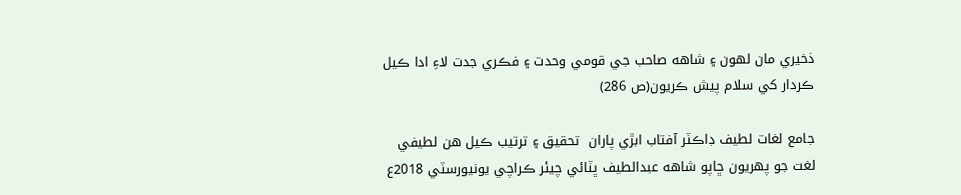ذخيري مان لهون ۽ شاهه صاحب جي قومي وحدت ۽ فڪري جدت لاءِ ادا ڪيل ڪردار کي سلام پيش ڪريون(ص 286)

جامع لغات لطيف ڊاڪٽر آفتاب ابڙي پاران  تحقيق ۽ ترتيب ڪيل هن لطيفي لغت جو پهريون ڇاپو شاهه عبدالطيف ڀٽائي چيئر ڪراچي يونيورسٽي 2018ع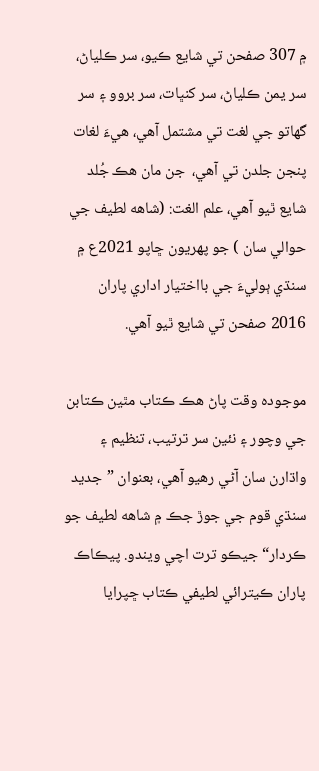۾ 307 صفحن تي شايع ڪيو، سر ڪلياڻ، سر يمن ڪلياڻ، سر کنڀات، سر بروو ۽ سر گهاتو جي لغت تي مشتمل آهي، هيءَ لغات پنجن جلدن تي آهي،  جن مان هڪ جُلد شايع ٿيو آهي، علم الغت: (شاهه لطيف جي حوالي سان ) جو پهريون ڇاپو 2021ع ۾ سنڌي ٻوليءَ جي بااختيار اداري پاران 2016 صفحن تي شايع ٿيو آهي.

موجوده وقت پاڻ هڪ ڪتاب مٿين ڪتابن جي وچور ۽ نئين سر ترتيب، تنظيم ۽ واڌارن سان آڻي رهيو آهي، بعنوان ”جديد سنڌي قوم جي جوڙ جڪ ۾ شاهه لطيف جو ڪردار“ جيڪو ترت اچي ويندو. پيڪاڪ پاران ڪيترائي لطيفي ڪتاب ڇپرايا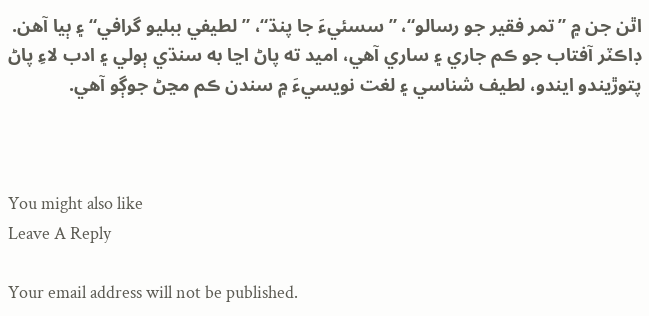اٿن جن ۾ ”تمر فقير جو رسالو“، ”سسئيءَ جا پنڌ“، ”لطيفي ببليو گرافي“ ۽ ٻيا آهن. ڊاڪٽر آفتاب جو ڪم جاري ۽ ساري آهي، اميد ته پاڻ اڃا به سنڌي ٻولي ۽ ادب لاءِ پاڻ پتوڙيندو ايندو، لطيف شناسي ۽ لغت نويسيءَ ۾ سندن ڪم مڃڻ جوڳو آهي.



You might also like
Leave A Reply

Your email address will not be published.